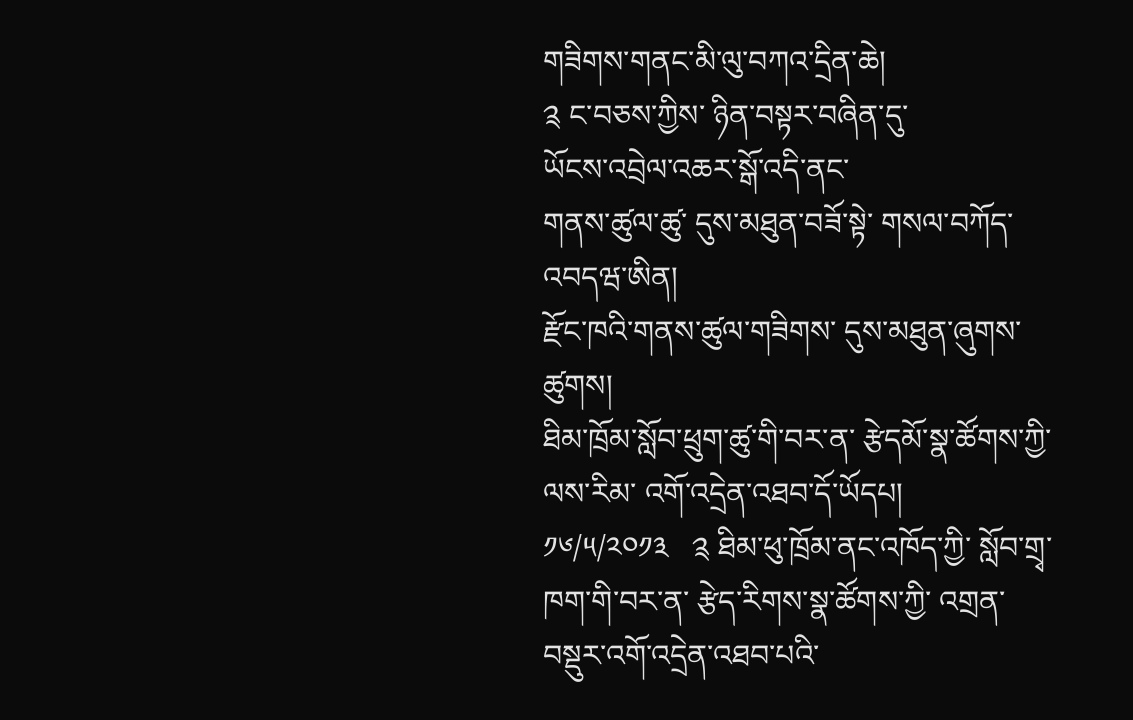གཟིགས་གནང་མི་ལུ་བཀའ་དྲིན་ཆེ།
༉ ང་བཅས་ཀྱིས་ ཉིན་བསྟར་བཞིན་དུ་
ཡོངས་འབྲེལ་འཆར་སྒོ་འདི་ནང་
གནས་ཚུལ་ཚུ་ དུས་མཐུན་བཟོ་སྟེ་ གསལ་བཀོད་འབདཝ་ཨིན།
རྫོང་ཁའི་གནས་ཚུལ་གཟིགས་ དུས་མཐུན་ཞུགས་ཚུགས།
ཐིམ་ཁྲོམ་སློབ་ཕྲུག་ཚུ་གི་བར་ན་ རྩེདམོ་སྣ་ཚོགས་ཀྱི་ལས་རིམ་ འགོ་འདྲེན་འཐབ་དོ་ཡོདཔ།
༡༦/༥/༢༠༡༣   ༉ ཐིམ་ཕུ་ཁྲོམ་ནང་འཁོད་ཀྱི་ སློབ་གྲྭ་ཁག་གི་བར་ན་ རྩེད་རིགས་སྣ་ཚོགས་ཀྱི་ འགྲན་བསྡུར་འགོ་འདྲེན་འཐབ་པའི་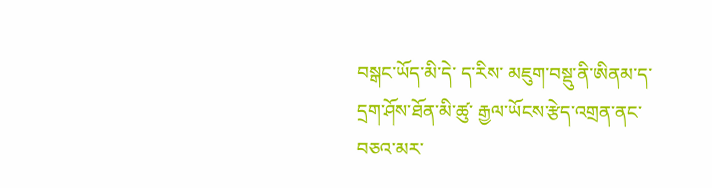བསྒང་ཡོད་མི་དེ་ ད་རིས་ མཇུག་བསྡུ་ནི་ཨིནམ་ད་ དྲག་ཤོས་ཐོན་མི་ཚུ་ རྒྱལ་ཡོངས་རྩེད་འགྲན་ནང་ བཅའ་མར་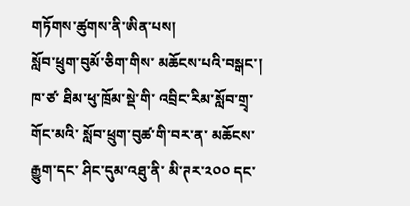གཏོགས་ཚུགས་ནི་ཨིན་པས།
སློབ་ཕྲུག་བུམོ་ཅིག་གིས་ མཆོངས་པའི་བསྒང་།
ཁ་ཙ་ ཐིམ་ཕུ་ཁྲོམ་སྡེ་གི་ འབྲིང་རིམ་སློབ་གྲྭ་གོང་མའི་ སློབ་ཕྲུག་བུཚ་གི་བར་ན་ མཆོངས་རྒྱུག་དང་ ཤིང་དུམ་འཐུ་ནི་ མི་ཊར་༢༠༠ དང་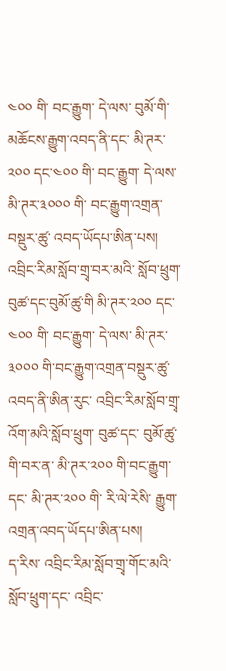༤༠༠ གི་ བང་རྒྱུག་ དེ་ལས་ བུམོ་གི་ མཆོངས་རྒྱུག་འབད་ནི་དང་ མི་ཊར་༢༠༠ དང་༤༠༠ གི་ བང་རྒྱུག་ དེ་ལས་ མི་ཊར་༣༠༠༠ གི་ བང་རྒྱུག་འགྲན་བསྡུར་ཚུ་ འབད་ཡོདཔ་ཨིན་པས།
འབྲིང་རིམ་སློབ་གྲྭ་བར་མའི་ སློབ་ཕྲུག་བུཚ་དང་བུམོ་ཚུ་གི མི་ཊར་༢༠༠ དང་༤༠༠ གི་ བང་རྒྱུག་ དེ་ལས་ མི་ཊར་༣༠༠༠ གི་བང་རྒྱུག་འགྲན་བསྡུར་ཚུ་ འབད་ནི་ཨིན་རུང་ འབྲིང་རིམ་སློབ་གྲྭ་འོག་མའི་སློབ་ཕྲུག་ བུཚ་དང་ བུམོ་ཚུ་གི་བར་ན་ མི་ཊར་༢༠༠ གི་བང་རྒྱུག་དང་ མི་ཊར་༢༠༠ གི་ རི་ལེ་རེསི་ རྒྱུག་འགྲན་འབད་ཡོདཔ་ཨིན་པས།
ད་རིས་ འབྲིང་རིམ་སློབ་གྲྭ་གོང་མའི་སློབ་ཕྲུག་དང་ འབྲིང་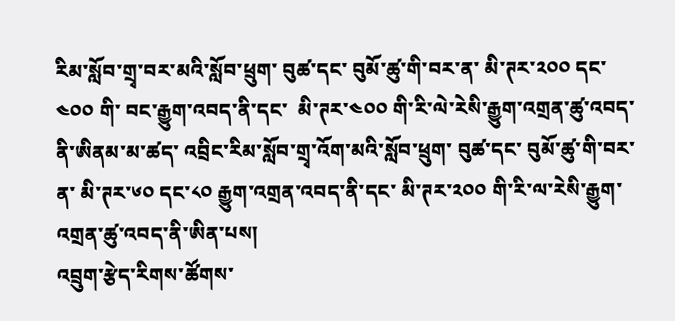རིམ་སློབ་གྲྭ་བར་མའི་སློབ་ཕྲུག་ བུཚ་དང་ བུམོ་ཚུ་གི་བར་ན་ མི་ཊར་༢༠༠ དང་༤༠༠ གི་ བང་རྒྱུག་འབད་ནི་དང་  མི་ཊར་༤༠༠ གི་རི་ལེ་རེསི་རྒྱུག་འགྲན་ཚུ་འབད་ནི་ཨིནམ་མ་ཚད་ འབྲིང་རིམ་སློབ་གྲྭ་འོག་མའི་སློབ་ཕྲུག་ བུཚ་དང་ བུམོ་ཚུ་གི་བར་ན་ མི་ཊར་༦༠ དང་༨༠ རྒྱུག་འགྲན་འབད་ནི་དང་ མི་ཊར་༢༠༠ གི་རི་ལ་རེསི་རྒྱུག་འགྲན་ཚུ་འབད་ནི་ཨིན་པས།
འབྲུག་རྩེད་རིགས་ཚོགས་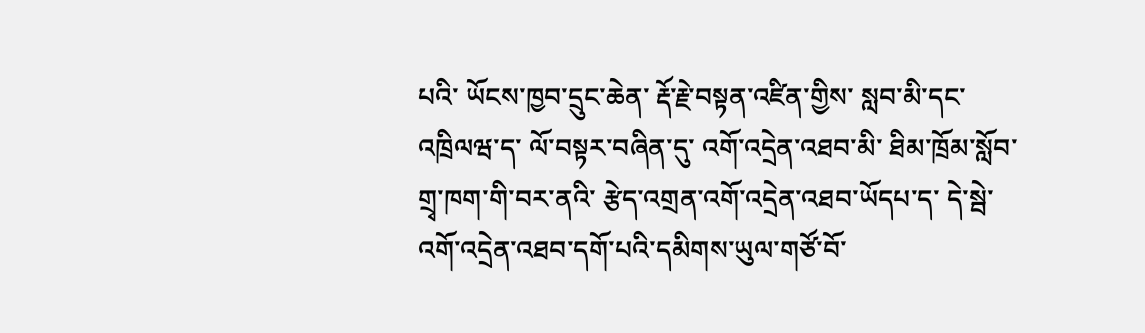པའི་ ཡོངས་ཁྱབ་དྲུང་ཆེན་ རྡོ་རྗེ་བསྟན་འཛིན་གྱིས་ སླབ་མི་དང་འཁྲིལཝ་ད་ ལོ་བསྟར་བཞིན་དུ་ འགོ་འདྲེན་འཐབ་མི་ ཐིམ་ཁྲོམ་སློབ་གྲྭ་ཁག་གི་བར་ནའི་ རྩེད་འགྲན་འགོ་འདྲེན་འཐབ་ཡོདཔ་ད་ དེ་སྦེ་ འགོ་འདྲེན་འཐབ་དགོ་པའི་དམིགས་ཡུལ་གཙོ་བོ་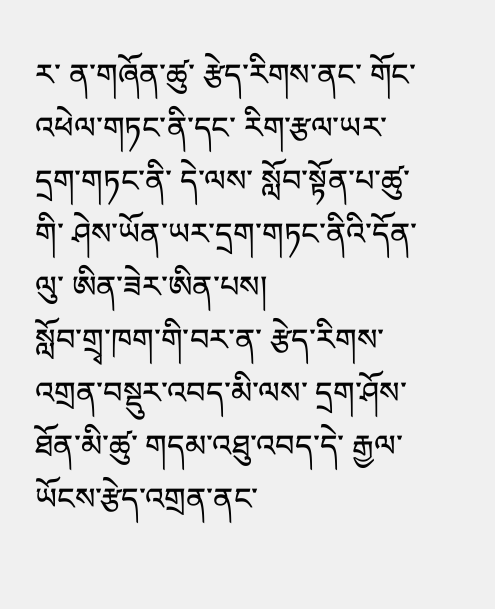ར་ ན་གཞོན་ཚུ་ རྩེད་རིགས་ནང་ གོང་འཕེལ་གཏང་ནི་དང་ རིག་རྩལ་ཡར་དྲག་གཏང་ནི་ དེ་ལས་ སློབ་སྟོན་པ་ཚུ་གི་ ཤེས་ཡོན་ཡར་དྲག་གཏང་ནིའི་དོན་ལུ་ ཨིན་ཟེར་ཨིན་པས།
སློབ་གྲྭ་ཁག་གི་བར་ན་ རྩེད་རིགས་འགྲན་བསྡུར་འབད་མི་ལས་ དྲག་ཤོས་ཐོན་མི་ཚུ་ གདམ་འཐུ་འབད་དེ་ རྒྱལ་ཡོངས་རྩེད་འགྲན་ནང་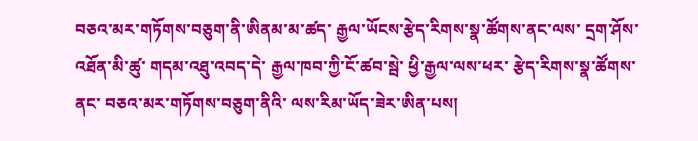བཅའ་མར་གཏོགས་བཅུག་ནི་ཨིནམ་མ་ཚད་ རྒྱལ་ཡོངས་རྩེད་རིགས་སྣ་ཚོགས་ནང་ལས་ དྲག་ཤོས་འཐོན་མི་ཚུ་ གདམ་འཐུ་འབད་དེ་ རྒྱལ་ཁབ་ཀྱི་ངོ་ཚབ་སྦེ་ ཕྱི་རྒྱལ་ལས་ཕར་ རྩེད་རིགས་སྣ་ཚོགས་ནང་ བཅའ་མར་གཏོགས་བཅུག་ནིའི་ ལས་རིམ་ཡོད་ཟེར་ཨིན་པས།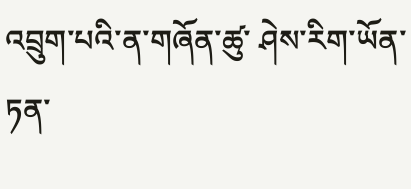འབྲུག་པའི་ན་གཞོན་ཚུ་ ཤེས་རིག་ཡོན་ཏན་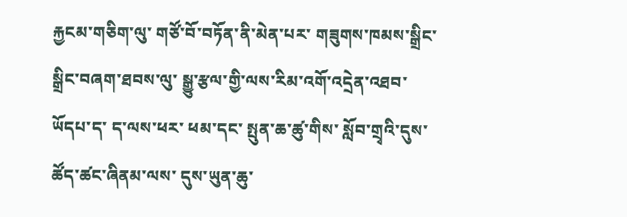རྐྱངམ་གཅིག་ལུ་ གཙོ་བོ་བཏོན་ནི་མེན་པར་ གཟུགས་ཁམས་སྒྲིང་སྒྲིང་བཞག་ཐབས་ལུ་ སྒྱུ་རྩལ་གྱི་ལས་རིམ་འགོ་འདྲེན་འཐབ་ཡོདཔ་ད་ ད་ལས་ཕར་ ཕམ་དང་ སྤུན་ཆ་ཚུ་གིས་ སློབ་གྲྭའི་དུས་ཚོད་ཚང་ཞིནམ་ལས་ དུས་ཡུན་ཆུ་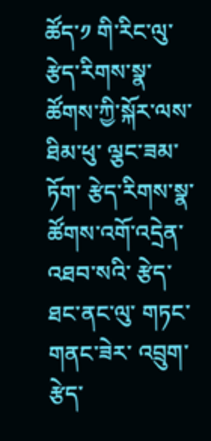ཚོད་༡ གི་རིང་ལུ་ རྩེད་རིགས་སྣ་ཚོགས་ཀྱི་སྐོར་ལས་ ཐིམ་ཕུ་ ལྕང་ཟམ་ཏོག་ རྩེད་རིགས་སྣ་ཚོགས་འགོ་འདྲེན་འཐབ་སའི་ རྩེད་ཐང་ནང་ལུ་ གཏང་གནང་ཟེར་ འབྲུག་རྩེད་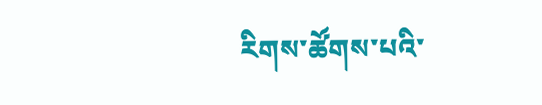རིགས་ཚོགས་པའི་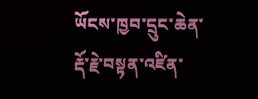ཡོངས་ཁྱབ་དྲུང་ཆེན་ རྡོ་རྗེ་བསྟན་འཛིན་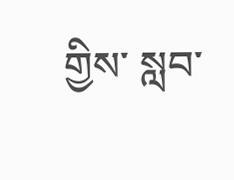གྱིས་ སླབ་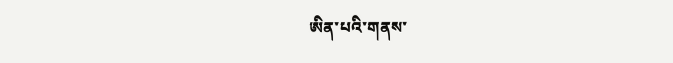ཨིན་པའི་གནས་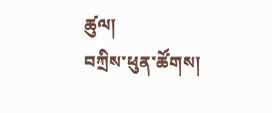ཚུལ།
བཀྲིས་ཕུན་ཚོགས།